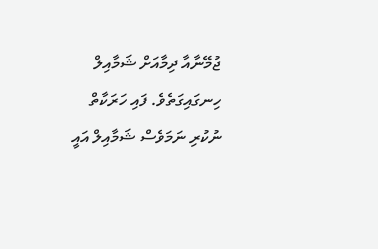ޖުމޭނާއާ ދިމާއަށް ޝަމާއިލް ހިނގައިގަތެވެ. ފައި ހަރަކާތް ނުކުރި ނަމަވެސް ޝަމާއިލް އައީ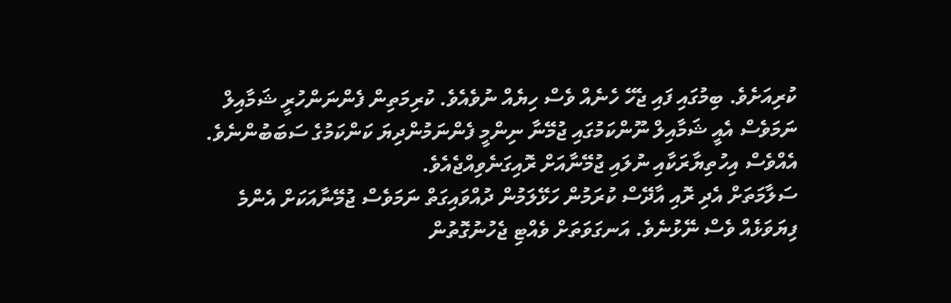ކުރިއަށެވެ. ބިމުގައި ފައި ޖެހޭ ހެނެއް ވެސް ހިޔެއް ނުވެއެވެ. ކުރިމަތިން ފެންނަންހުރީ ޝަމާއިލް ނަމަވެސް އެއީ ޝަމާއިލް ނޫންކަމުގައި ޖުމޭނާ ނިންމީ ފެންނަމުންދިޔަ ކަންކަމުގެ ސަބަބުންނެވެ. އެއްވެސް އިހުތިޔާރަކާއި ނުލައި ޖުމޭނާއަށް ރޮއިގަނެވިއްޖެއެވެ.
ސަލާމަތަށް އެދި ރޮއި އާދޭސް ކުރަމުން ހަޅޭލަމުން ދުއްވައިގަތް ނަމަވެސް ޖުމޭނާއަކަށް އެންމެ ފިޔަވަޅެއް ވެސް ނޭޅުނެވެ. އަނގަވަތަށް ވެއްޓި ޖެހުނުގޮތުން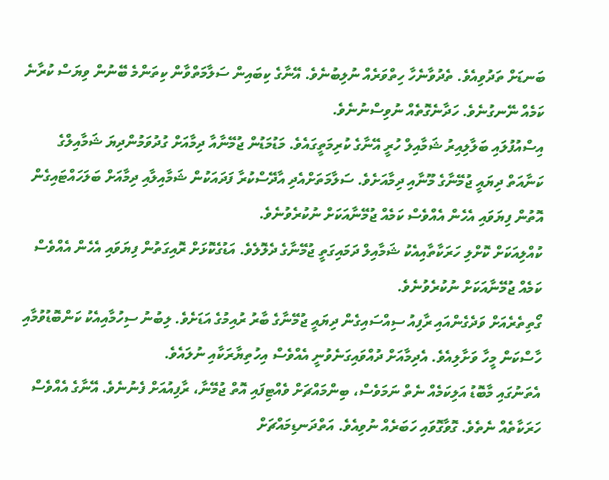ބަނޑަށް ތަދުވިއެވެ. ތެދުވާނެހާ ހިތްވަރެއް ނުލިބުނެވެ. އޭނާގެ ކިބައިން ސަލާމަތްވާން ކިތަންމެ ބޭނުން ވިޔަސް ކުރާނެ ކަމެއް ނޭނގުނެވެ. ހަދާނެގޮތެއް ނުވިސްނުނެވެ.
އިސްއުފުލައި ބަލާލިއިރު ޝަމާއިލް ހުރީ އޭނާގެ ކުރިމަތީގައެވެ. މަޑުމަޑުން ޖުމޭނާއާ ދިމާއަށް ގުދުވަމުންދިޔަ ޝަމާއިލްގެ ކަނާއަތް ދިޔައީ ޖުމޭނާގެ މޫނާއި ދިމާއަށެވެ. ސަލާމަތަށްއެދި އާދޭސްކުރާ ފަދައަކުން ޝަމާއިލާއި ދިމާއަށް ބަލަހައްޓައިގެން އޮތުން ފިޔަވައި އެހެން އެއްވެސް ކަމެއް ޖުމޭނާއަކަށް ނުކުރެވުނެވެ.
ކުއްލިއަކަށް ކޮށްލި ހަރަކާތާއިއެކު ޝަމާއިލް ދަމައިގަތީ ޖުމޭނާގެ ދެލޮލެވެ. އަޑުގެކޮޅަށް ރޮއިގަތުން ފިޔަވައި އެހެން އެއްވެސް ކަމެއް ޖުމޭނާއަކަށް ނުކުރެވުނެވެ.
ގޯތިތެރެއަށް ވަދެގެންއައި ރާފިއު ސިއްސައިގެން ދިޔައީ ޖުމޭނާގެ ބާރު ރުއިމުގެ އަޑަށެވެ. ލިބުނު ސިހުމާއިއެކު ކަންބޮޑުވުމާއި ހާސްކަން މީހާ ވަށާލިއެވެ. އެދިމާއަށް ދުއްވައިގަނެވުނީ އެއްވެސް އިހުތިޔާރަކާއި ނުލައެވެ.
އެތަނުގައި މާބޮޑު އަލިކަމެއް ނެތް ނަމަވެސް، ބިންމައްޗަށް ވެއްޓިފައި އޮތް ޖުމޭނާ، ރާފިއުއަށް ފެނުނެވެ. އޭނާގެ އެއްވެސް ހަރަކާތެއް ނެތެވެ. ގޮވާގޮވައި ހަބަރެއް ނުވިއެވެ. އަތްދަނޑިމައްޗަށް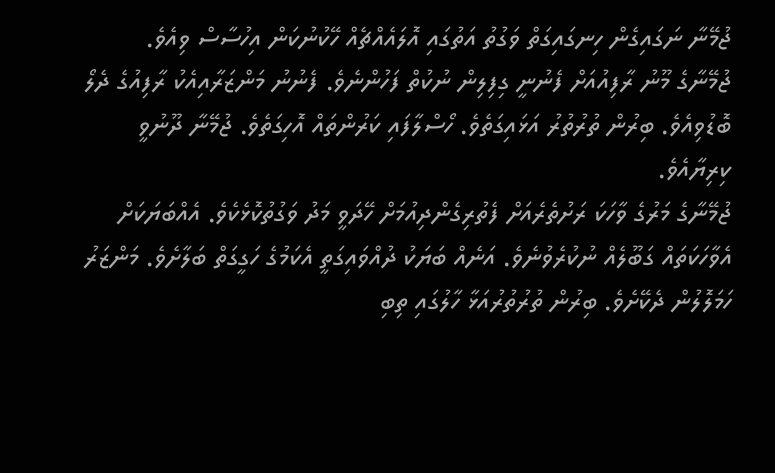ޖުމޭނާ ނަގައިގެން ހިނގައިގަތް ވަގުތު އަތުގައި އޮލައެއްޗެއް ހޭކުނުކަން އިހުސާސް ވިއެވެ.
ޖުމޭނާގެ މޫނު ރާފިއުއަށް ފެނުނީ ގިފިލިން ނުކުތް ފަހުންނެވެ. ފެނުނު މަންޒަރާއިއެކު ރާފިއުގެ ދެލޯ ބޮޑުވިއެވެ. ބިރުން ތުރުތުރު އަޅައިގަތެވެ. ހޯސްލާފައި ކަރުންތައް އޮހިގަތެވެ. ޖުމޭނާ ދޫނުވީ ކިރިޔާއެވެ.
ޖުމޭނާގެ މަރުގެ ވާހަކަ ރަށުތެރެއަށް ފެތުރިގެންދިއުމަށް ހޭދަވީ މަދު ވަގުތުކޮޅެކެވެ. އެއްބަޔަކަށް އެވާހަކަތައް ގަބޫލެއް ނުކުރެވުނެވެ. އަނެއް ބަޔަކު ދުއްވައިގަތީ އެކަމުގެ ހަގީގަތް ބަލާށެވެ. މަންޒަރު ހަމަލޮލުން ދެކޭށެވެ. ބިރުން ތުރުތުރުއަޅާ ހާލުގައި ތިބި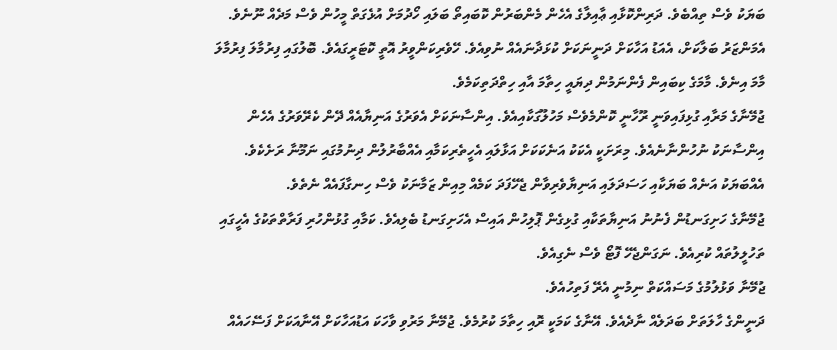ބަޔަކު ވެސް ތިއްބެވެ. ދަރިންކޮޅާއި ޢާއިލާގެ އެހެން މެންބަރުން ކޮބައިތޯ ބަލައި ހޯދުމަށް އުޅެގަތް މީހުން ވެސް މަދެއް ނޫނެވެ.
އެމަންޒަރު ބަލާކަށް، އެއަޑު އަހާކަށް ދަނީނަކަށް ކުޅަދާނައެއް ނުވިއެވެ. ހޭވެރިކަންވީރު އޮތީ ކޮޓަރީގައެވެ. ބޮލުގައި ފިރުމާލަ ފިރުމާލަ މާމަ އިނެވެ. މާމަގެ ކިބައިން ފެންނަމުން ދިޔައީ ހިތާމަ އާއި ހިތްދަތިކަމެވެ.
ޖުމޭނާގެ މަރާއި ގުޅިފައިވަނީ ރޫހާނީ ކޮންމެވެސް މަހުލޫގަކާއިއެވެ. އިންސާނަކަށް އެވަރުގެ އަނިޔާއެއް ދޭން ކެރޭވަރުގެ އެހެން އިންސާނަކު ނުހުންނާނެއެވެ. މިރަށަކީ އެކަކު އަނެކަކަށް އަޅާލައި އެހީތެރިކަމާއި އެއްބާރުލުން ދިނުމުގައި ނަމޫނާ ރަށެކެވެ. އެއްބަޔަކު އަނެއް ބަޔަކާއި ހަސަދަލައި އަނިޔާވެރިވާން ޖެހޭފަދަ ކަމެއް މިއިން ޒަމާނަކު ވެސް ހިނގާފައެއް ނެތެވެ.
ޖުމޭނާގެ ހަށިގަނޑުން ފެނުނު އަނިޔާތަކާއި ގުޅިގެން ޕޮލިހުން އައިސް އެހަށިގަނޑު ބެލިއެވެ. ކަމާއި ގުޅުންހުރި ފަރާތްތަކުގެ އެހީގައި ތަހުލީލުތައް ކުރިއެވެ. ނަގަންޖެހޭ ފޮޓޯ ވެސް ނެގިއެވެ.
ޖުމޭނާ ވަޅުލުމުގެ މަސައްކަތް ނިމުނީ އެރޭ ފަތިހުއެވެ.
ދަނީންގެ ހާލަތަށް ބަދަލެއް ނާދެއެވެ. އޭނާގެ ކަމަކީ ރޮއި ހިތާމަ ކުރުމެވެ. ޖުމޭނާ މަރުވި ވާހަކަ އަޑުއަހާކަށް އޭނާއަކަށް ފަސޭހައެއް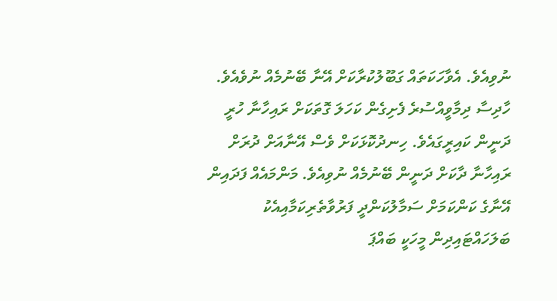ނުވިއެވެ. އެވާހަކަތައް ގަބޫލުކުރާކަށް އޭނާ ބޭނުމެއް ނުވެއެވެ.
ހާދިސާ ދިމާވީއްސުރެ ފެށިގެން ކަހަލަ ގޮތަކަށް ރައިހާނާ ހުރީ ދަނީން ކައިރީގައެވެ. ހިނދުކޮޅަކަށް ވެސް އޭނާއަށް ދުރަށް ރައިހާނާ ދާކަށް ދަނީން ބޭނުމެއް ނުވިއެވެ. މަންމައެއް ފަދައިން އޭނާގެ ކަންކަމަށް ސަމާލުކަންދީ ފަރުވާތެރިކަމާއިއެކު ބަލަހައްޓައިދިން މީހަކީ ބައްޕަ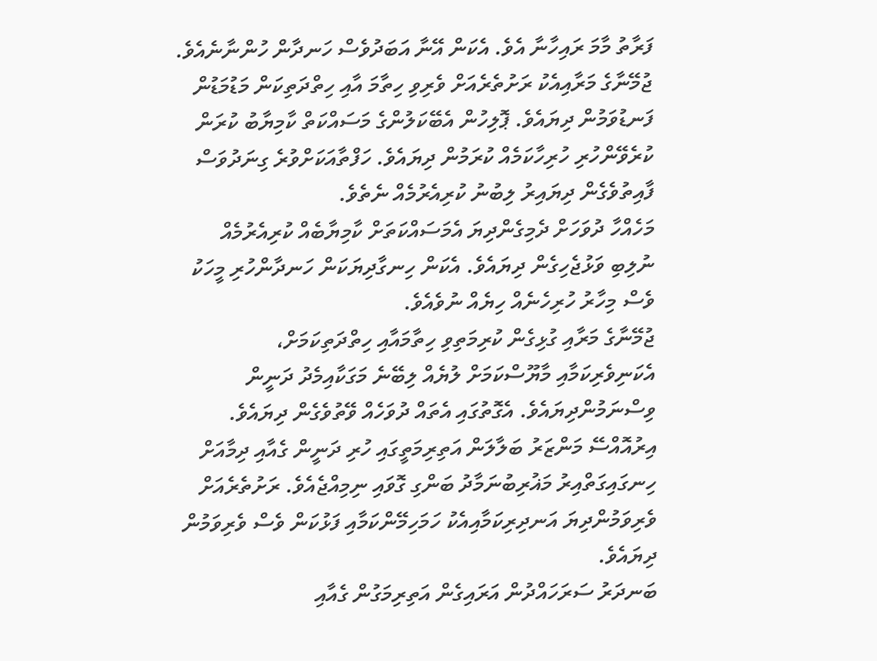ފަރާތު މާމަ ރައިހާނާ އެވެ. އެކަން އޭނާ އަބަދުވެސް ހަނދާން ހުންނާނެއެވެ.
ޖުމޭނާގެ މަރާއިއެކު ރަށުތެރެއަށް ވެރިވި ހިތާމަ އާއި ހިތްދަތިކަން މަޑުމަޑުން ފަނޑުވަމުން ދިޔައެވެ. ޕޮލިހުން އެބޭކަލުންގެ މަސައްކަތް ކާމިޔާބު ކުރަން ކުރެވޭންހުރި ހުރިހާކަމެއް ކުރަމުން ދިޔައެވެ. ހަފްތާއަކަށްވުރެ ގިނަދުވަސް ފާއިތުވެގެން ދިޔައިރު ލިބުނު ކުރިއެރުމެއް ނެތެވެ.
މަހެއްހާ ދުވަހަށް ދެމިގެންދިޔަ އެމަސައްކަތަށް ކާމިޔާބެއް ކުރިއެރުމެއް ނުލިބި ވަޅުޖެހިގެން ދިޔައެވެ. އެކަން ހިނގާދިޔަކަން ހަނދާންހުރި މީހަކު ވެސް މިހާރު ހުރިހެނެއް ހިޔެއް ނުވެއެވެ.
ޖުމޭނާގެ މަރާއި ގުޅިގެން ކުރިމަތިވި ހިތާމައާއި ހިތްދަތިކަމަށް، އެކަނިވެރިކަމާއި މާޔޫސްކަމަށް ލުޔެއް ލިބޭނެ މަގަކާއިމެދު ދަނީން ވިސްނަމުންދިޔައެވެ. އެގޮތުގައި އެތައް ދުވަހެއް ވޭތުވެގެން ދިޔައެވެ.
އިރުއޮއްސޭ މަންޒަރު ބަލާލަން އަތިރިމަތީގައި ހުރި ދަނީން ގެއާއި ދިމާއަށް ހިނގައިގަތްއިރު މަޣުރިބުނަމާދު ބަންގި ގޮވައި ނިމިއްޖެއެވެ. ރަށުތެރެއަށް ވެރިވަމުންދިޔަ އަނދިރިކަމާއިއެކު ހަމަހިމޭންކަމާއި ފަޅުކަން ވެސް ވެރިވަމުން ދިޔައެވެ.
ބަނދަރު ސަރަހައްދުން އަރައިގެން އަތިރިމަގުން ގެއާއި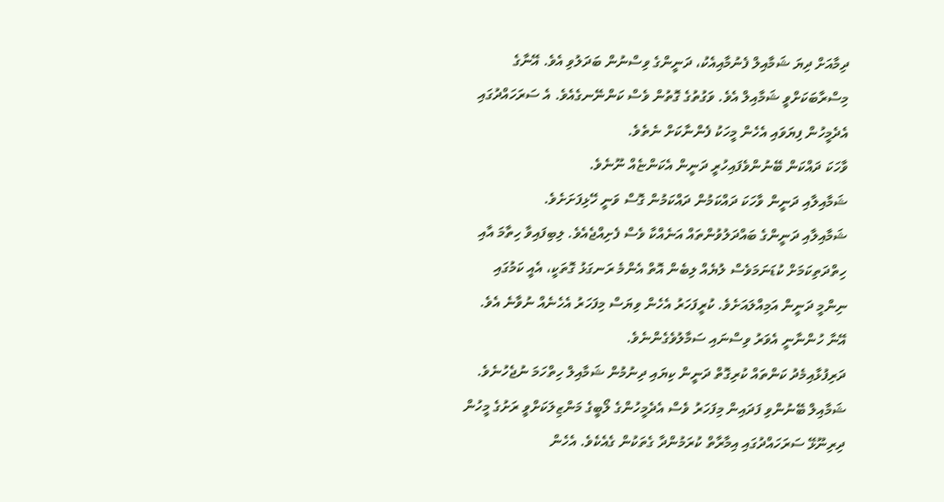ދިމާއަށް ދިޔަ ޝަމާއިލް ފެނުމާއިއެކު، ދަނީންގެ ވިސްނުން ބަދަލުވި އެވެ. އޭނާގެ މިސްރާބަކަށްވީ ޝަމާއިލް އެވެ. ވަގުތުގެ ގޮތުން ވެސް ކަންނޭނގެއެވެ. އެ ސަރަހައްދުގައި އެދެމީހުން ފިޔަވައި އެހެން މީހަކު ފެންނާކަށް ނެތެވެ.
ވާހަކަ ދައްކަން ބޭނުންވެފައިހުރީ ދަނީން އެކަންޏެއް ނޫނެވެ.
ޝަމާއިލާއި ދަނީން ވާހަކަ ދައްކަމުން ދައްކަމުން ގޮސް ވަނީ ހޭޅިފަށަށެވެ.
ޝަމާއިލާއި ދަނީންގެ ބައްދަލުވުންތައް އަނެއްކާ ވެސް ފެށިއްޖެއެވެ. ލިބިފައިވާ ހިތާމަ އާއި ހިތްދަތިކަމަށް ކުޑަނަމަވެސް ލުޔެއް ލިބެން އޮތް އެންމެ ރަނގަޅު ގޮތަކީ، އެއީ ކަމުގައި ނިންމީ ދަނީން އަމިއްލައަށެވެ. ކުރީފަހަރު އެހެން ވިޔަސް މިފަހަރު އެހެނެއް ނުވާނެ އެވެ. އޭނާ ހުންނާނީ އެވަރު ވިސްނައި ސަމާލުވެގެންނެވެ.
ދަރިފުޅާއިމެދު ކަންތައް ކުރިގޮތް ދަނީން ކިޔައި ދިނުމުން ޝަމާއިލް ހިތްހަމަ ނުޖެހުނެވެ.
ޝަމާއިލް ބޭނުންވި ފަދައިން މިފަހަރު ވެސް އެދެމީހުންގެ ލޯބީގެ މަންޒިލަކަށްވީ ރަށުގެ މީހުން ދިރިނޫޅޭ ސަރަހައްދުގައި އިމާރާތް ކުރަމުންދާ ގެތަކުން ގެއެކެވެ. އެހެން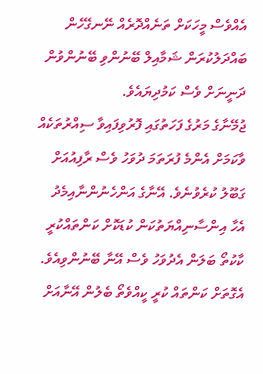އެއްވެސް މީހަކަށް ތަނެއްދޮރެއް ނޭނގޭހެން ބައްދަލުކުރަން ޝަމާއިލް ބޭނުންވި ބޭނުންވުން ދަނީނަށް ވެސް ކަމުދިޔައެވެ.
ޖުމޭނާގެ މަރުގެ ފަހަތުގައި ފޮރުވިފައިވާ ސިއްރުތަކެއް ވާކަމަށް އެންމެ ފުރަތަމަ ދުވަހު ވެސް ރާފިއުއަށް ގަބޫލު ކުރެވުނެވެ. އޭނާގެ އަންހެނުންނާއިމެދު އެހާ އިންސާނިއްޔަތުކަން ކުޑަކޮށް ކަންތައްކުރީ ކާކުތޯ ބަލަން އެދުވަހު ވެސް އޭނާ ބޭނުންވިއެވެ. އެގޮތަށް ކަންތައް ކުރީ ކީއްވެތޯ ބެލުން އޭނާއަށް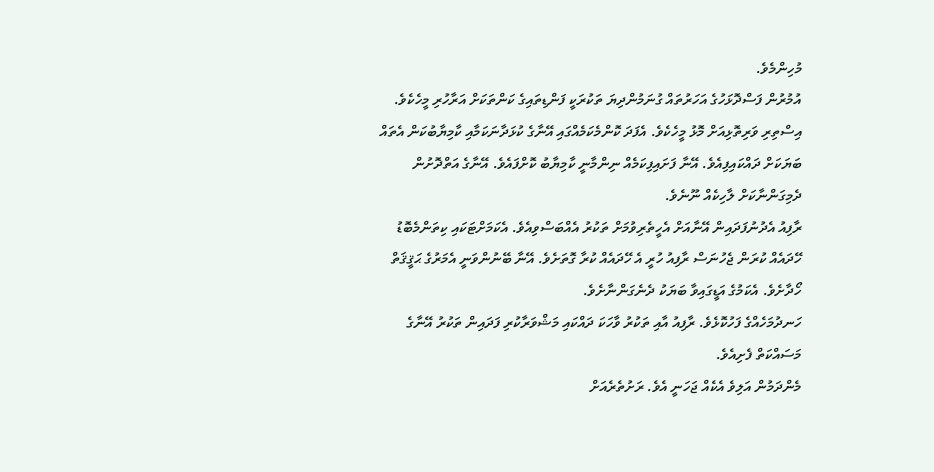މުހިންމެވެ.
އުމުރުން ފަސްދޮޅަހުގެ އަހަރުތައް ގުނަމުންދިޔަ ތަކުރަކީ ފަންޑިތައިގެ ކަންތަކަށް އަރާހުރި މީހެކެވެ. އިސްތިރި ވަރިތޮޅިއަށް މޮޅު މީހެކެވެ. އެފަދަ ކޮންމެކަމެއްގައި އޭނާގެ ކުޅަދާނަކަމާއި ކާމިޔާބުކަން އެތައް ބަޔަކަށް ދައްކައިފިއެވެ. އޭނާ ފަށައިފިކަމެއް ނިންމާނީ ކާމިޔާބު ކޮށްފައެވެ. އޭނާގެ އަތްދޮށުން ދެމިގަންނާކަށް ލާހިކެއް ނޫނެވެ.
ރާފިއު އެދުނުފަދައިން އޭނާއަށް އެހީތެރިވުމަށް ތަކުރު އެއްބަސްވިއެވެ. އެކަމަށްޓަކައި ކިތަންމެބޮޑު ހޭދައެއް ކުރަން ޖެހުނަސް ރާފިއު ހުރީ އެ ހޭދައެއް ކުރާ ގޮތަށެވެ. އޭނާ ބޭނުންވަނީ އެމަރުގެ ޙަޤީޤަތް ހޯދާށެވެ. އެކަމުގެ އަޑީގައިވާ ބަޔަކު ދެނެގަންނާށެވެ.
ހަނދުމަހެއްގެ ފަހުކޮޅެވެ. ރާފިއު އާއި ތަކުރު ވާހަކަ ދައްކައި މަޝްވަރާކުރި ފަދައިން ތަކުރު އޭނާގެ މަސައްކަތް ފެށިއެވެ.
މެންދަމުން އަލިވެ އެކެއް ޖަހަނީ އެވެ. ރަށުތެރެއަށް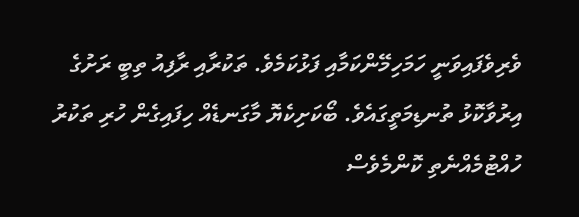ވެރިވެފައިވަނީ ހަމަހިމޭންކަމާއި ފަޅުކަމެވެ. ތަކުރާއި ރާފިއު ތިބީ ރަށުގެ އިރުވާކޮޅު ތުނޑިމަތީގައެވެ. ބޯކަށިކެޔޮ މާގަނޑެއް ހިފައިގެން ހުރި ތަކުރު ހުއްޓުމެއްނެތި ކޮންމެވެސް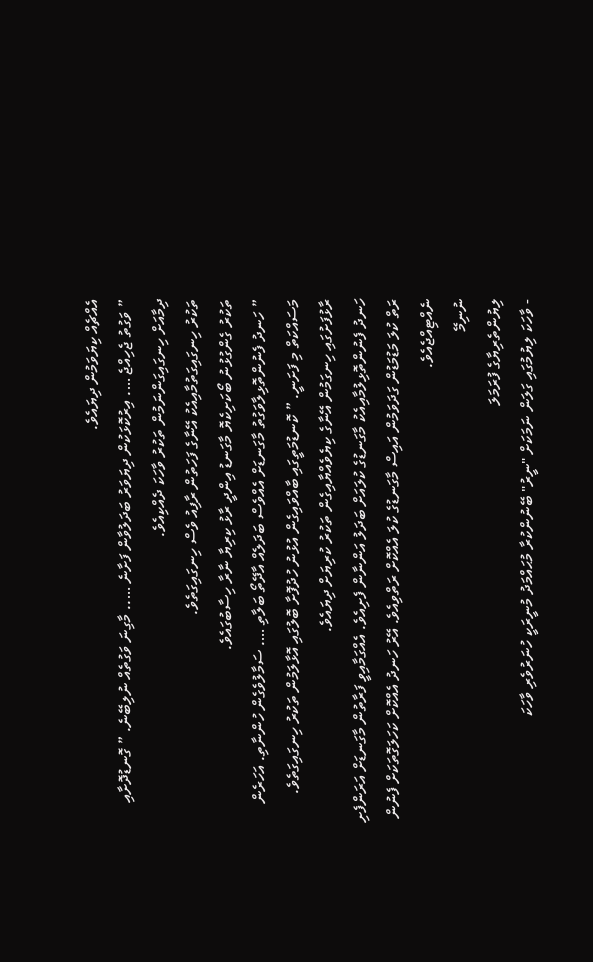އެއްޗެއް ކިޔަވަމުން ދިޔައެވެ.
” ވަގުތު ޖެހިއްޖެ …. އިރުކޮޅަކުން ދިޔަވަރު ބަދަލުވާން ފަށާނެ ….. މާގިނަ ވަގުތެއް ނުލިބޭނެ. ” ގޮނޑުދޮށާއި ދިމާއަށް ހިނގައިގަންނަމުން ތަކުރު ވާހަކަ ދެއްކިއެވެ.
ތަކުރު ހިނގައިގަތުމާއިއެކު އޭނާގެ ފަހަތުން ރާފިއު ވެސް ހިނގައިގަތެވެ.
ތަކުރު ގެންގުޅުނު ބޯކަށިކެޔޮ މާގަނޑު އިންދީ ރާޅު ކިރިޔާ ނާރާ ހިސާބުގައެވެ.
” ހަނދު ފެނުންތޮޅިލާވަގުތު މާގަނޑަށް އެއްވެސް ބަދަލެއް އާދޭތޯ ބަލާތި …. ސަމާލުވެގެން ހުންނާތި. އަހަރެން މަސައްކަތް މި ފަށަނީ. ” ކޮނޑުމަތީގައި ބާއްވައިގެން އުޅުނު ހުދުފޮށާ ބޮލުގައި އޮޅާލަމުން ތަކުރު ހިނގައިގަތެވެ. ރާޅުފަށުގައި ހިނގަމުން އޭނާގެ ކިޔެވެއްޔާއިގެން ތަކުރު ކުރިޔަށް ދިޔައެވެ.
ހަނދު ފެނުންތޮޅިލުމާއިއެކު މާގަނޑުގެ ކުލައަށް ބަދަލު އަންނާން ފެށިއެވެ. އެއްގަމާއިވީ ފަރާތުން މާގަނޑަށް އަރަންފެށި ރަތް ކުލަ މަޑުމަޑުން ގަދަވަމުން އައިސް މާގަނޑުގެ ކުލަ އެއްކޮށް ރަތްވިއެވެ. އޭރު ހަނދު އެއްކޮށް ކަހަލަގޮތަކަށް ފެނުން ނެއްޓިއްޖެއެވެ.
ނުނިމޭ
ލިޔުންތެރިޔާގެ ފުރަމަލަ
- ވާހަކަ ލިޔުމުގައި ގަލަން ނަމަކަށް "ނީރު" ބޭނުންކުރާ މުޙައްމަދު މުނީރަކީ ހުނަރުވެރި ވާހަކަ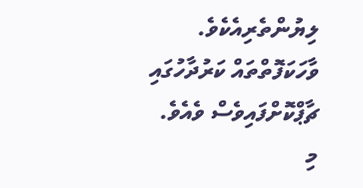ލިޔުންތެރިއެކެވެ. ވާހަކަފޮތްތައް ކަރުދާހުގައި ޗާޕްކޮށްފައިވެސް ވެއެވެ.
މި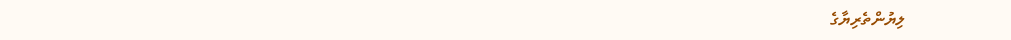ލިޔުންތެރިޔާގެ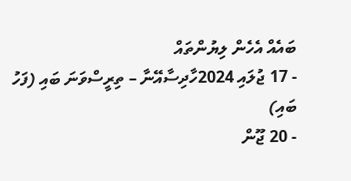ބައެއް އެހެން ލިޔުންތައް
- 17 ޖުލައި 2024ހާދިސާއޭނާ – ތިރީސްވަނަ ބައި (ފަހު ބައި)
- 20 ޖޫން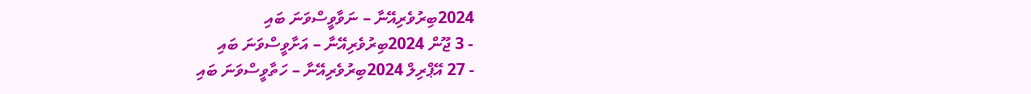2024ބިރުވެރިއޭނާ – ނަވާވީސްވަނަ ބައި
- 3 ޖޫން 2024ބިރުވެރިއޭނާ – އަށާވީސްވަނަ ބައި
- 27 އޭޕްރިލް 2024ބިރުވެރިއޭނާ – ހަތާވީސްވަނަ ބައި